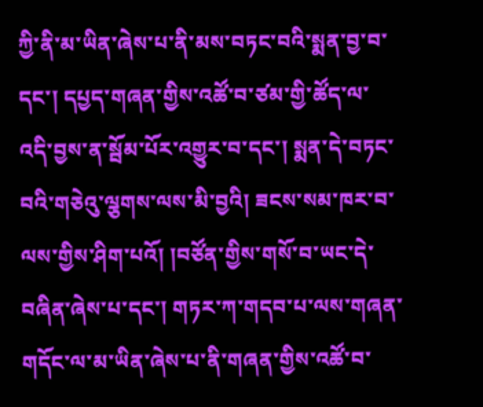ཀྱི་ནི་མ་ཡིན་ཞེས་པ་ནི་མས་བཏང་བའི་སྨན་བྱ་བ་དང་། དཔྱད་གཞན་གྱིས་འཚོ་བ་ཙམ་གྱི་ཚོད་ལ་འདི་བྱས་ན་སྦོམ་པོར་འགྱུར་བ་དང་། སྨན་དེ་བཏང་བའི་གཅེའུ་ལྕགས་ལས་མི་བྱའི། ཟངས་སམ་ཁར་བ་ལས་གྱིས་ཤིག་པའོ། །བཙོན་གྱིས་གསོ་བ་ཡང་དེ་བཞིན་ཞེས་པ་དང་། གཏར་ཀ་གདབ་པ་ལས་གཞན་གདོང་ལ་མ་ཡིན་ཞེས་པ་ནི་གཞན་གྱིས་འཚོ་བ་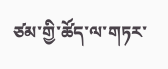ཙམ་གྱི་ཚོད་ལ་གཏར་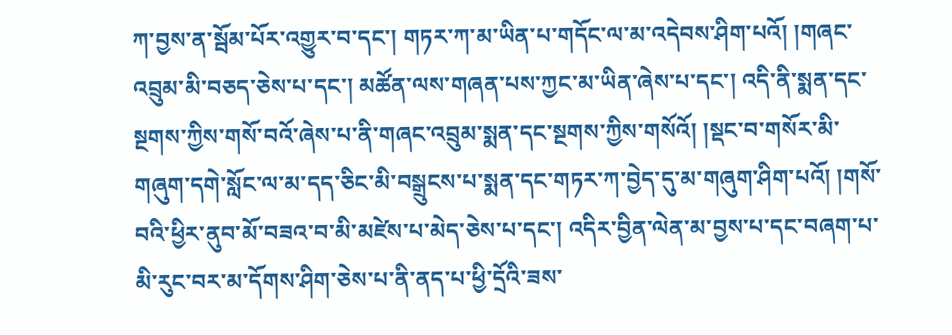ཀ་བྱས་ན་སྦོམ་པོར་འགྱུར་བ་དང་། གཏར་ཀ་མ་ཡིན་པ་གདོང་ལ་མ་འདེབས་ཤིག་པའོ། །གཞང་འབྲུམ་མི་བཅད་ཅེས་པ་དང་། མཚོན་ལས་གཞན་པས་ཀྱང་མ་ཡིན་ཞེས་པ་དང་། འདི་ནི་སྨན་དང་སྔགས་ཀྱིས་གསོ་བའོ་ཞེས་པ་ནི་གཞང་འབྲུམ་སྨན་དང་སྔགས་ཀྱིས་གསོའོ། །སྡང་བ་གསོར་མི་གཞུག་དགེ་སློང་ལ་མ་དད་ཅིང་མི་བསྒྲུངས་པ་སྨན་དང་གཏར་ཀ་བྱེད་དུ་མ་གཞུག་ཤིག་པའོ། །གསོ་བའི་ཕྱིར་ནུབ་མོ་བཟའ་བ་མི་མཛེས་པ་མེད་ཅེས་པ་དང་། འདིར་བྱིན་ལེན་མ་བྱས་པ་དང་བཞག་པ་མི་རུང་བར་མ་དོགས་ཤིག་ཅེས་པ་ནི་ནད་པ་ཕྱི་དྲོའི་ཟས་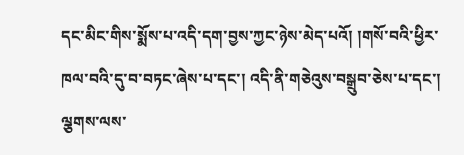དང་མིང་གིས་སྨོས་པ་འདི་དག་བྱས་ཀྱང་ཉེས་མེད་པའོ། །གསོ་བའི་ཕྱིར་ཁལ་བའི་དུ་བ་བཏང་ཞེས་པ་དང་། འདི་ནི་གཅེའུས་བསྒྲུབ་ཅེས་པ་དང་། ལྕགས་ལས་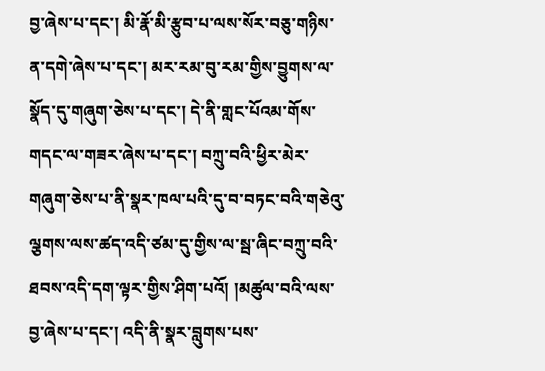བྱ་ཞེས་པ་དང་། མི་རྣོ་མི་རྩུབ་པ་ལས་སོར་བཅུ་གཉིས་ན་དགེ་ཞེས་པ་དང་། མར་རམ་བུ་རམ་གྱིས་བྱུགས་ལ་སྣོད་དུ་གཞུག་ཅེས་པ་དང་། དེ་ནི་གླང་པོའམ་གོས་གདང་ལ་གཟར་ཞེས་པ་དང་། བཀྲུ་བའི་ཕྱིར་མེར་གཞུག་ཅེས་པ་ནི་སྣར་ཁལ་པའི་དུ་བ་བཏང་བའི་གཅེའུ་ལྕགས་ལས་ཚད་འདི་ཙམ་དུ་གྱིས་ལ་སྦ་ཞིང་བཀྲུ་བའི་ཐབས་འདི་དག་ལྟར་གྱིས་ཤིག་པའོ། །མཚུལ་བའི་ལས་བྱ་ཞེས་པ་དང་། འདི་ནི་སྣར་བླུགས་པས་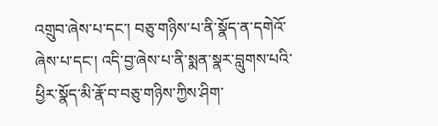འགྲུབ་ཞེས་པ་དང་། བཅུ་གཉིས་པ་ནི་སྣོད་ན་དགེའོ་ཞེས་པ་དང་། འདི་བྱ་ཞེས་པ་ནི་སྨན་སྣར་བླུགས་པའི་ཕྱིར་སྣོད་མི་རྣོ་བ་བཅུ་གཉིས་ཀྱིས་ཤིག་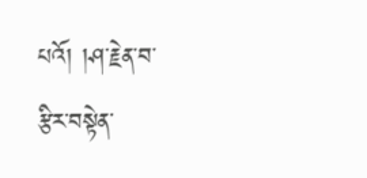པའོ། །ཤ་རྗེན་བ་རྩིར་བསྟེན་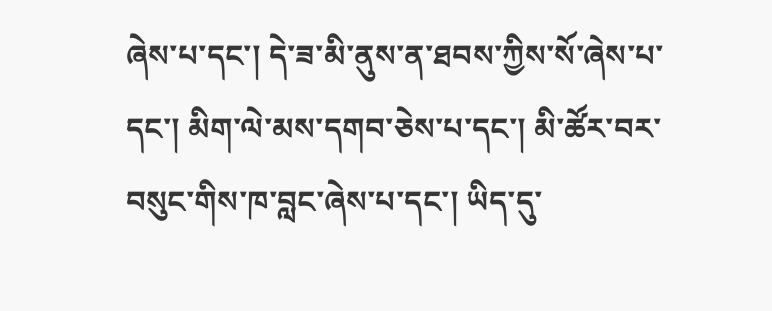ཞེས་པ་དང་། དེ་ཟ་མི་ནུས་ན་ཐབས་ཀྱིས་སོ་ཞེས་པ་དང་། མིག་ལེ་མས་དགབ་ཅེས་པ་དང་། མི་ཚོར་བར་བསུང་གིས་ཁ་བླང་ཞེས་པ་དང་། ཡིད་དུ་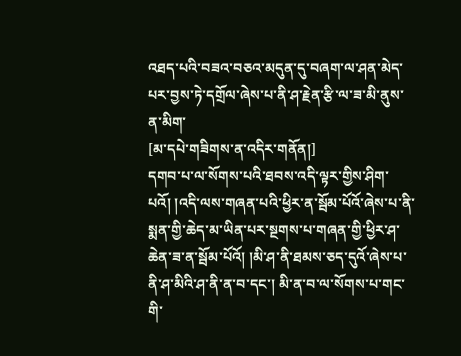འཐད་པའི་བཟའ་བཅའ་མདུན་དུ་བཞག་ལ་ཤན་མེད་པར་བྱས་ཏེ་དགྲོལ་ཞེས་པ་ནི་ཤ་རྗེན་རྩི་ལ་ཟ་མི་ནུས་ན་མིག་
[མ་དཔེ་གཟིགས་ན་འདིར་གནོན།]
དགབ་པ་ལ་སོགས་པའི་ཐབས་འདི་ལྟར་གྱིས་ཤིག་པའོ། །འདི་ལས་གཞན་པའི་ཕྱིར་ན་སྦོམ་པོའོ་ཞེས་པ་ནི་སྨན་གྱི་ཆེད་མ་ཡིན་པར་སྔགས་པ་གཞན་གྱི་ཕྱིར་ཤ་ཆེན་ཟ་ན་སྦོམ་པོའོ། །མི་ཤ་ནི་ཐམས་ཅད་དུའོ་ཞེས་པ་ནི་ཤ་མིའི་ཤ་ནི་ན་བ་དང་། མི་ན་བ་ལ་སོགས་པ་གང་གི་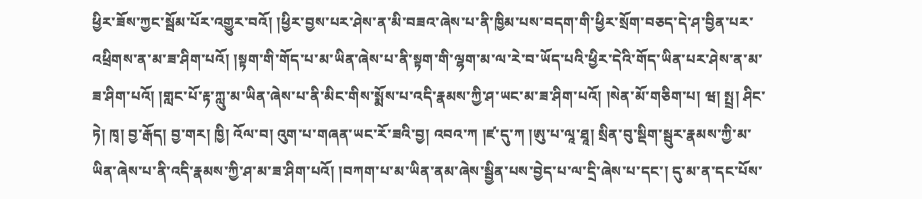ཕྱིར་ཟོས་ཀྱང་སྦོམ་པོར་འགྱུར་བའོ། །ཕྱིར་བྱས་པར་ཤེས་ན་མི་བཟའ་ཞེས་པ་ནི་ཁྱིམ་པས་བདག་གི་ཕྱིར་སྲོག་བཅད་དེ་ཤ་བྱིན་པར་འཕྲིགས་ན་མ་ཟ་ཤིག་པའོ། །སྟག་གི་གོད་པ་མ་ཡིན་ཞེས་པ་ནི་སྟག་གི་ལྷག་མ་ལ་རེ་བ་ཡོད་པའི་ཕྱིར་དེའི་གོད་ཡིན་པར་ཤེས་ན་མ་ཟ་ཤིག་པའོ། །གླང་པོ་རྟ་ཀླུ་མ་ཡིན་ཞེས་པ་ནི་མིང་གིས་སྨོས་པ་འདི་རྣམས་ཀྱི་ཤ་ཡང་མ་ཟ་ཤིག་པའོ། །སེན་མོ་གཅིག་པ། ཝ། སྤྲ། ཤིང་ཏེ། ཁྭ། བྱ་རྒོད། བྱ་གར། ཁྱི། འོལ་བ། འུག་པ་གཞན་ཡང་རོ་ཟའི་བྱ། འབའ་ཀ །ཛ་དུ་ཀ །ཨུ་པ་ལཱ་ཐཱ། སྲིན་བུ་སྡིག་སྦུར་རྣམས་ཀྱི་མ་ཡིན་ཞེས་པ་ནི་འདི་རྣམས་ཀྱི་ཤ་མ་ཟ་ཤིག་པའོ། །བཀག་པ་མ་ཡིན་ནམ་ཞེས་སྦྱིན་པས་བྱེད་པ་ལ་དྲི་ཞེས་པ་དང་། དུ་མ་ན་དང་པོས་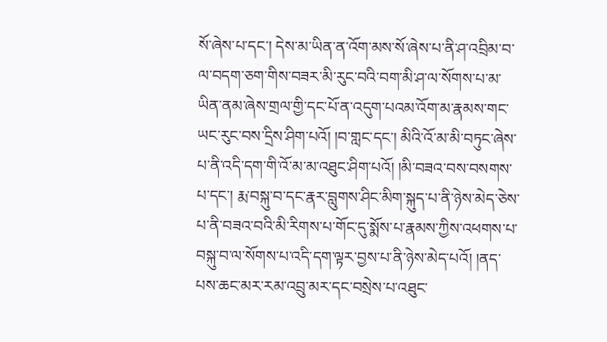སོ་ཞེས་པ་དང་། དེས་མ་ཡིན་ན་འོག་མས་སོ་ཞེས་པ་ནི་ཤ་འབྲིམ་བ་ལ་བདག་ཅག་གིས་བཟར་མི་རུང་བའི་བག་མི་ཤ་ལ་སོགས་པ་མ་ཡིན་ནམ་ཞེས་གྲལ་གྱི་དང་པོ་ན་འདུག་པའམ་འོག་མ་རྣམས་གང་ཡང་རུང་བས་དྲིས་ཤིག་པའོ། །བ་གླང་དང་། མིའི་འོ་མ་མི་བཏུང་ཞེས་པ་ནི་འདི་དག་གི་འོ་མ་མ་འཐུང་ཤིག་པའོ། །མི་བཟའ་བས་བསགས་པ་དང་། རྨ་བསྐུ་བ་དང་རྣར་བླུགས་ཤིང་མིག་སྐུད་པ་ནི་ཉེས་མེད་ཅེས་པ་ནི་བཟའ་བའི་མི་རིགས་པ་གོང་དུ་སྨོས་པ་རྣམས་ཀྱིས་འཕགས་པ་བསྐུ་བ་ལ་སོགས་པ་འདི་དག་ལྟར་བྱས་པ་ནི་ཉེས་མེད་པའོ། །ནད་པས་ཆང་མར་རམ་འབྲུ་མར་དང་བསྲེས་པ་འཐུང་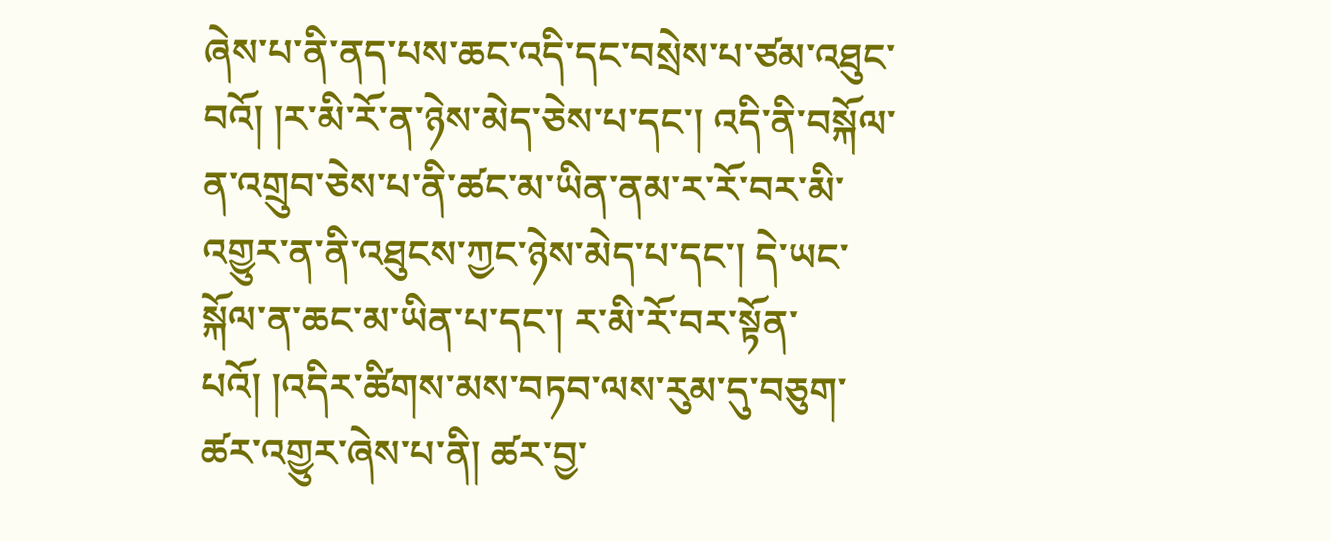ཞེས་པ་ནི་ནད་པས་ཆང་འདི་དང་བསྲེས་པ་ཙམ་འཐུང་བའོ། །ར་མི་རོ་ན་ཉེས་མེད་ཅེས་པ་དང་། འདི་ནི་བསྐོལ་ན་འགྲུབ་ཅེས་པ་ནི་ཚང་མ་ཡིན་ནམ་ར་རོ་བར་མི་འགྱུར་ན་ནི་འཐུངས་ཀྱང་ཉེས་མེད་པ་དང་། དེ་ཡང་སྐོལ་ན་ཆང་མ་ཡིན་པ་དང་། ར་མི་རོ་བར་སྟོན་པའོ། །འདིར་ཚིགས་མས་བཏབ་ལས་རུམ་དུ་བཅུག་ཚར་འགྱུར་ཞེས་པ་ནི། ཚར་བྱ་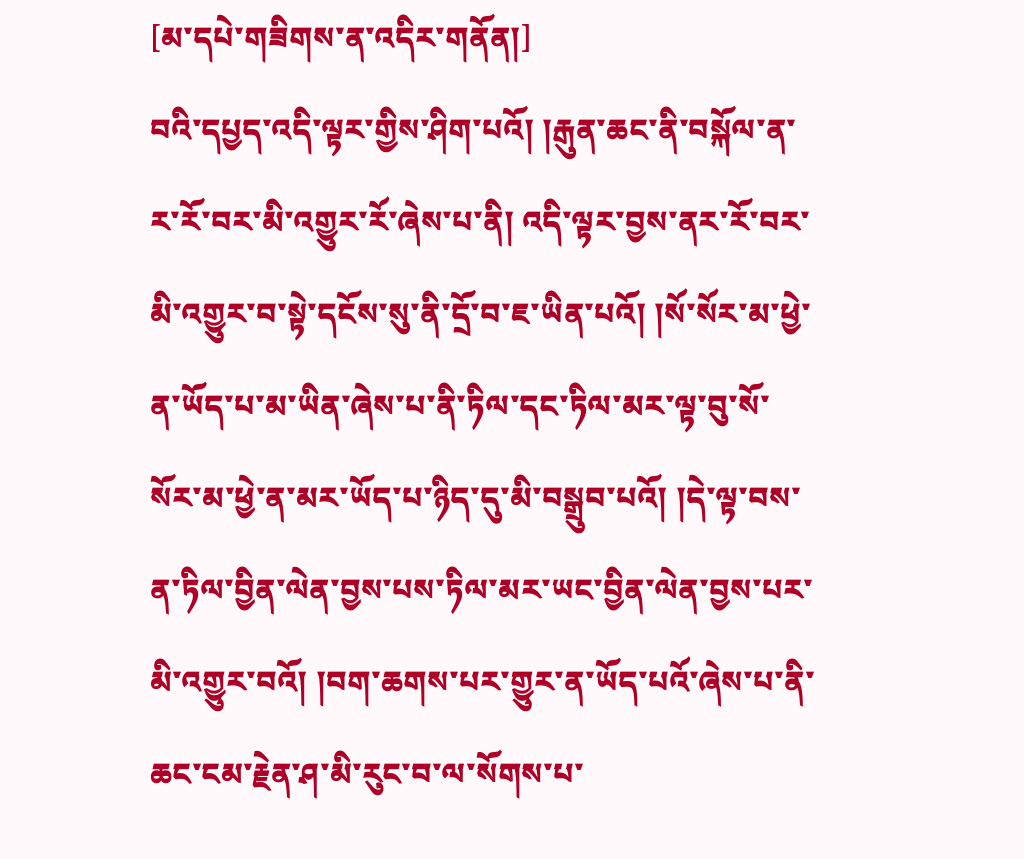[མ་དཔེ་གཟིགས་ན་འདིར་གནོན།]
བའི་དཔྱད་འདི་ལྟར་གྱིས་ཤིག་པའོ། །རྒུན་ཆང་ནི་བསྐོལ་ན་ར་རོ་བར་མི་འགྱུར་རོ་ཞེས་པ་ནི། འདི་ལྟར་བྱས་ནར་རོ་བར་མི་འགྱུར་བ་སྟེ་དངོས་སུ་ནི་དྲོ་བ་ཇ་ཡིན་པའོ། །སོ་སོར་མ་ཕྱེ་ན་ཡོད་པ་མ་ཡིན་ཞེས་པ་ནི་ཏིལ་དང་ཏིལ་མར་ལྟ་བུ་སོ་སོར་མ་ཕྱེ་ན་མར་ཡོད་པ་ཉིད་དུ་མི་བསྒྲུབ་པའོ། །དེ་ལྟ་བས་ན་ཏིལ་བྱིན་ལེན་བྱས་པས་ཏིལ་མར་ཡང་བྱིན་ལེན་བྱས་པར་མི་འགྱུར་བའོ། །བག་ཆགས་པར་གྱུར་ན་ཡོད་པའོ་ཞེས་པ་ནི་ཆང་ངམ་རྗེན་ཤ་མི་རུང་བ་ལ་སོགས་པ་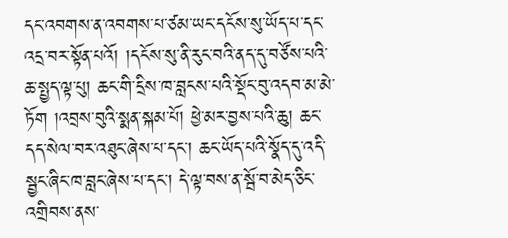དང་འབགས་ན་འབགས་པ་ཙམ་ཡང་དངོས་སུ་ཡོད་པ་དང་འདྲ་བར་སྟོན་པའོ། །དངོས་སུ་ནི་རུང་བའི་ནད་དུ་བཙོས་པའི་ཆ་སྤྱད་ལྟ་པུ། ཆང་གི་དྲིས་ཁ་བླངས་པའི་སྡོང་བུ་འདབ་མ་མེ་ཏོག །འབྲས་བུའི་སྨན་སྐམ་པོ། ཕྱེ་མར་བྱས་པའི་ཆུ། ཆང་དད་སེལ་བར་འཐུང་ཞེས་པ་དང་། ཆང་ཡོད་པའི་སྣོད་དུ་འདི་སྦྱང་ཞིང་ཁ་བླང་ཞེས་པ་དང་། དེ་ལྟ་བས་ན་སྦོ་བ་མེད་ཅིང་འགྲིབས་ནས་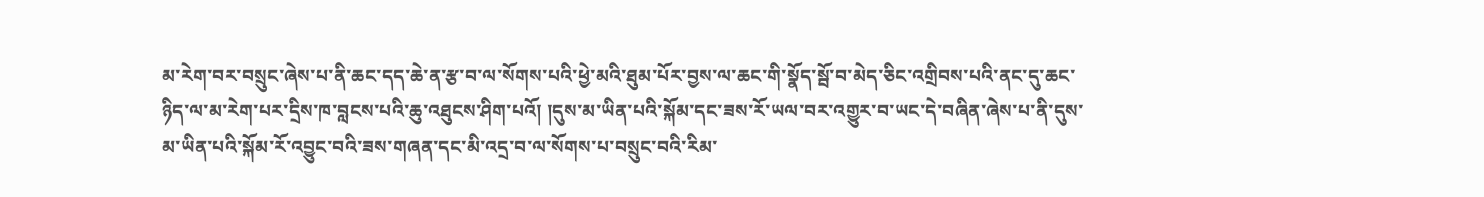མ་རེག་བར་བསྲུང་ཞེས་པ་ནི་ཆང་དད་ཆེ་ན་རྩ་བ་ལ་སོགས་པའི་ཕྱེ་མའི་ཐུམ་པོར་བྱས་ལ་ཆང་གི་སྣོད་སྦོ་བ་མེད་ཅིང་འགྲིབས་པའི་ནང་དུ་ཆང་ཉིད་ལ་མ་རེག་པར་དྲིས་ཁ་བླངས་པའི་ཆུ་འཐུངས་ཤིག་པའོ། །དུས་མ་ཡིན་པའི་སྐོམ་དང་ཟས་རོ་ཡལ་བར་འགྱུར་བ་ཡང་དེ་བཞིན་ཞེས་པ་ནི་དུས་མ་ཡིན་པའི་སྐོམ་རོ་འབྱུང་བའི་ཟས་གཞན་དང་མི་འདྲ་བ་ལ་སོགས་པ་བསྲུང་བའི་རིམ་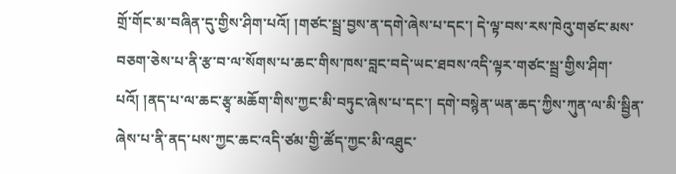གྲོ་གོང་མ་བཞིན་དུ་གྱིས་ཤིག་པའོ། །གཙང་སྦྲ་བྱས་ན་དགེ་ཞེས་པ་དང་། དེ་ལྟ་བས་རས་ཁེའུ་གཙང་མས་བཅག་ཅེས་པ་ནི་རྩ་བ་ལ་སོགས་པ་ཆང་གིས་ཁས་བླང་བདེ་ཡང་ཐབས་འདི་ལྟར་གཙང་སྦྲ་གྱིས་ཤིག་པའོ། །ནད་པ་ལ་ཆང་རྩྭ་མཆོག་གིས་ཀྱང་མི་བཏུང་ཞེས་པ་དང་། དགེ་བསྙེན་ཡན་ཆད་ཀྱིས་ཀུན་ལ་མི་སྦྱིན་ཞེས་པ་ནི་ནད་པས་ཀྱང་ཆང་འདི་ཙམ་གྱི་ཚོད་ཀྱང་མི་འཐུང་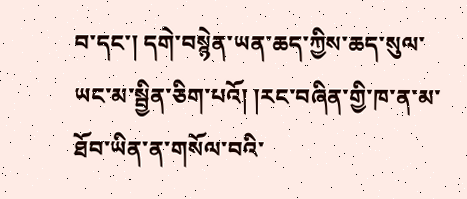བ་དང་། དགེ་བསྙེན་ཡན་ཆད་ཀྱིས་ཆད་སུལ་ཡང་མ་སྦྱིན་ཅིག་པའོ། །རང་བཞིན་གྱི་ཁ་ན་མ་ཐོབ་ཡིན་ན་གསོལ་བའི་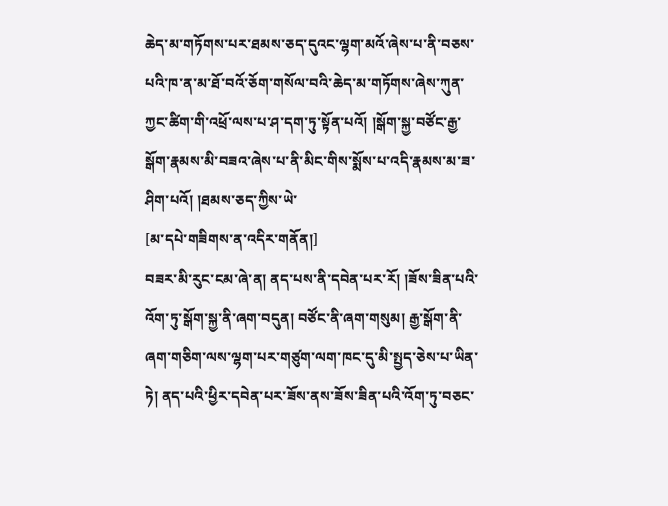ཆེད་མ་གཏོགས་པར་ཐམས་ཅད་དུའང་ལྷག་མའོ་ཞེས་པ་ནི་བཅས་པའི་ཁ་ན་མ་ཐོ་བའོ་ཅོག་གསོལ་བའི་ཆེད་མ་གཏོགས་ཞེས་ཀུན་ཀྱང་ཚིག་གི་འཕྲོ་ལས་པ་ཤ་དག་ཏུ་སྟོན་པའོ། །སྒོག་སྐྱ་བཙོང་རྒྱ་སྒོག་རྣམས་མི་བཟའ་ཞེས་པ་ནི་མིང་གིས་སྨོས་པ་འདི་རྣམས་མ་ཟ་ཤིག་པའོ། །ཐམས་ཅད་ཀྱིས་ཡེ་
[མ་དཔེ་གཟིགས་ན་འདིར་གནོན།]
བཟར་མི་རུང་ངམ་ཞེ་ན། ནད་པས་ནི་དབེན་པར་རོ། །ཟོས་ཟིན་པའི་འོག་ཏུ་སྒོག་སྐྱ་ནི་ཞག་བདུན། བཙོང་ནི་ཞག་གསུམ། རྒྱ་སྒོག་ནི་ཞག་གཅིག་ལས་ལྷག་པར་གཙུག་ལག་ཁང་དུ་མི་སྤྱད་ཅེས་པ་ཡིན་ཏེ། ནད་པའི་ཕྱིར་དབེན་པར་ཟོས་ནས་ཟོས་ཟིན་པའི་འོག་ཏུ་བཅང་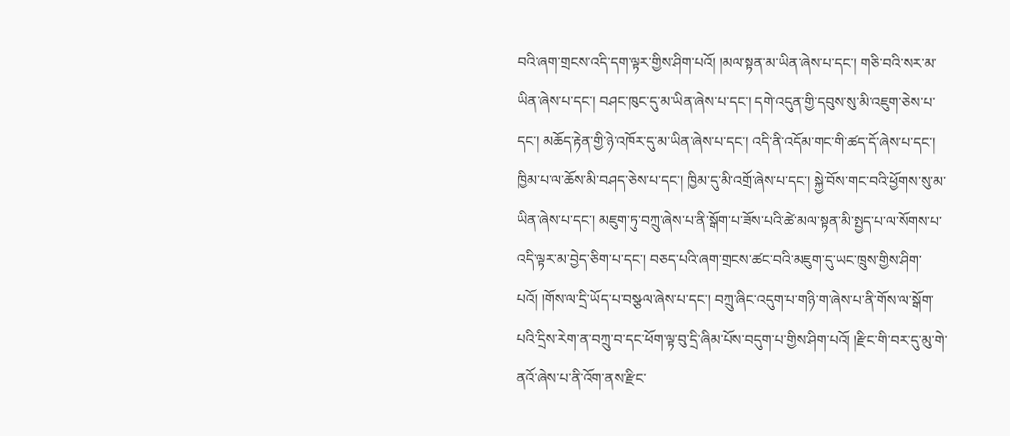བའི་ཞག་གྲངས་འདི་དག་ལྟར་གྱིས་ཤིག་པའོ། །མལ་སྟན་མ་ཡིན་ཞེས་པ་དང་། གཅི་བའི་སར་མ་ཡིན་ཞེས་པ་དང་། བཤང་ཁུང་དུ་མ་ཡིན་ཞེས་པ་དང་། དགེ་འདུན་གྱི་དབུས་སུ་མི་འཇུག་ཅེས་པ་དང་། མཆོད་རྟེན་གྱི་ཉེ་འཁོར་དུ་མ་ཡིན་ཞེས་པ་དང་། འདི་ནི་འདོམ་གང་གི་ཚད་དོ་ཞེས་པ་དང་། ཁྱིམ་པ་ལ་ཆོས་མི་བཤད་ཅེས་པ་དང་། ཁྱིམ་དུ་མི་འགྲོ་ཞེས་པ་དང་། སྐྱེ་བོས་གང་བའི་ཕྱོགས་སུ་མ་ཡིན་ཞེས་པ་དང་། མཇུག་ཏུ་བཀྲུ་ཞེས་པ་ནི་སྒོག་པ་ཟོས་པའི་ཚེ་མལ་སྟན་མི་སྤྱད་པ་ལ་སོགས་པ་འདི་ལྟར་མ་བྱེད་ཅིག་པ་དང་། བཅད་པའི་ཞག་གྲངས་ཚང་བའི་མཇུག་དུ་ཡང་ཁྲུས་གྱིས་ཤིག་པའོ། །གོས་ལ་དྲི་ཡོད་པ་བསྩལ་ཞེས་པ་དང་། བཀྲུ་ཞིང་འདུག་པ་གཉི་ག་ཞེས་པ་ནི་གོས་ལ་སྒོག་པའི་དྲིས་རེག་ན་བཀྲུ་བ་དང་ཕོག་ལྟ་བུ་དྲི་ཞིམ་པོས་བདུག་པ་གྱིས་ཤིག་པའོ། །རྫིང་གི་བར་དུ་མུ་གེ་ནའོ་ཞེས་པ་ནི་འོག་ནས་རྫིང་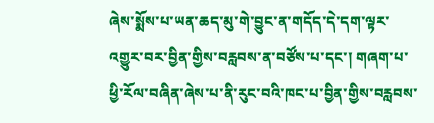ཞེས་སྨོས་པ་ཡན་ཆད་མུ་གེ་བྱུང་ན་གདོད་དེ་དག་ལྟར་འགྱུར་བར་བྱིན་གྱིས་བརླབས་ན་བཙོས་པ་དང་། གཞག་པ་ཕྱི་རོལ་བཞིན་ཞེས་པ་ནི་རུང་བའི་ཁང་པ་བྱིན་གྱིས་བརླབས་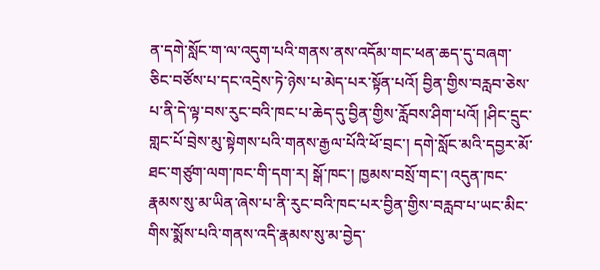ན་དགེ་སློང་ག་ལ་འདུག་པའི་གནས་ནས་འདོམ་གང་ཕན་ཆད་དུ་བཞག་ཅིང་བཙོས་པ་དང་འདྲེས་ཏེ་ཉེས་པ་མེད་པར་སྟོན་པའོ། བྱིན་གྱིས་བརླབ་ཅེས་པ་ནི་དེ་ལྟ་བས་རུང་བའི་ཁང་པ་ཆེད་དུ་བྱིན་གྱིས་རློབས་ཤིག་པའོ། །ཤིང་དྲུང་གླང་པོ་བྲེས་མུ་སྟེགས་པའི་གནས་རྒྱལ་པོའི་ཕོ་བྲང་། དགེ་སློང་མའི་དབྱར་མོ་ཐང་གཙུག་ལག་ཁང་གི་དག་ར། སྒོ་ཁང་། ཁྱམས་བསྲོ་གང་། འདུན་ཁང་རྣམས་སུ་མ་ཡིན་ཞེས་པ་ནི་རུང་བའི་ཁང་པར་བྱིན་གྱིས་བརླབ་པ་ཡང་མིང་གིས་སྨོས་པའི་གནས་འདི་རྣམས་སུ་མ་བྱེད་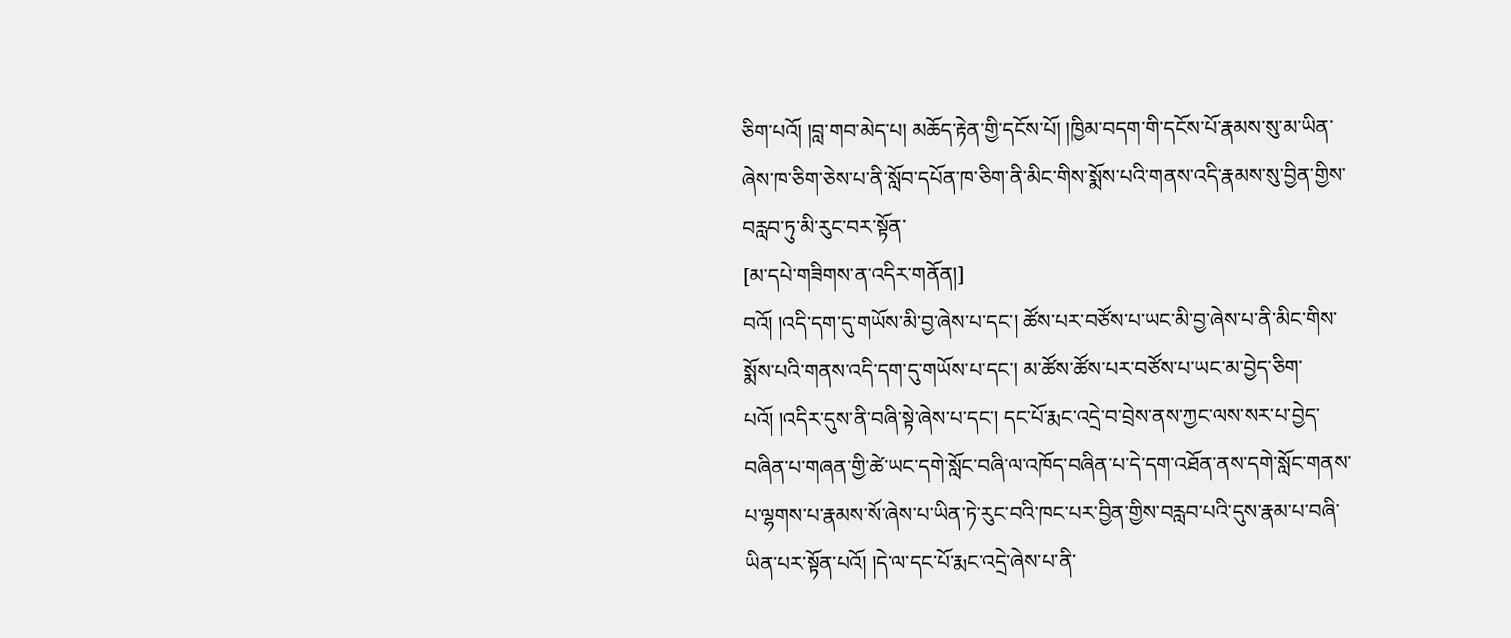ཅིག་པའོ། །བླ་གབ་མེད་པ། མཆོད་རྟེན་གྱི་དངོས་པོ། །ཁྱིམ་བདག་གི་དངོས་པོ་རྣམས་སུ་མ་ཡིན་ཞེས་ཁ་ཅིག་ཅེས་པ་ནི་སློབ་དཔོན་ཁ་ཅིག་ནི་མིང་གིས་སྨོས་པའི་གནས་འདི་རྣམས་སུ་བྱིན་གྱིས་བརླབ་ཏུ་མི་རུང་བར་སྟོན་
[མ་དཔེ་གཟིགས་ན་འདིར་གནོན།]
བའོ། །འདི་དག་དུ་གཡོས་མི་བྱ་ཞེས་པ་དང་། ཚོས་པར་བཙོས་པ་ཡང་མི་བྱ་ཞེས་པ་ནི་མིང་གིས་སྨོས་པའི་གནས་འདི་དག་དུ་གཡོས་པ་དང་། མ་ཚོས་ཚོས་པར་བཙོས་པ་ཡང་མ་བྱེད་ཅིག་པའོ། །འདིར་དུས་ནི་བཞི་སྟེ་ཞེས་པ་དང་། དང་པོ་རྨང་འདྲེ་བ་བྲེས་ནས་ཀྱང་ལས་སར་པ་བྱེད་བཞིན་པ་གཞན་གྱི་ཚེ་ཡང་དགེ་སློང་བཞི་ལ་འཁོད་བཞིན་པ་དེ་དག་འཐོན་ནས་དགེ་སློང་གནས་པ་ལྷགས་པ་རྣམས་སོ་ཞེས་པ་ཡིན་ཏེ་རུང་བའི་ཁང་པར་བྱིན་གྱིས་བརླབ་པའི་དུས་རྣམ་པ་བཞི་ཡིན་པར་སྟོན་པའོ། །དེ་ལ་དང་པོ་རྨང་འདྲེ་ཞེས་པ་ནི་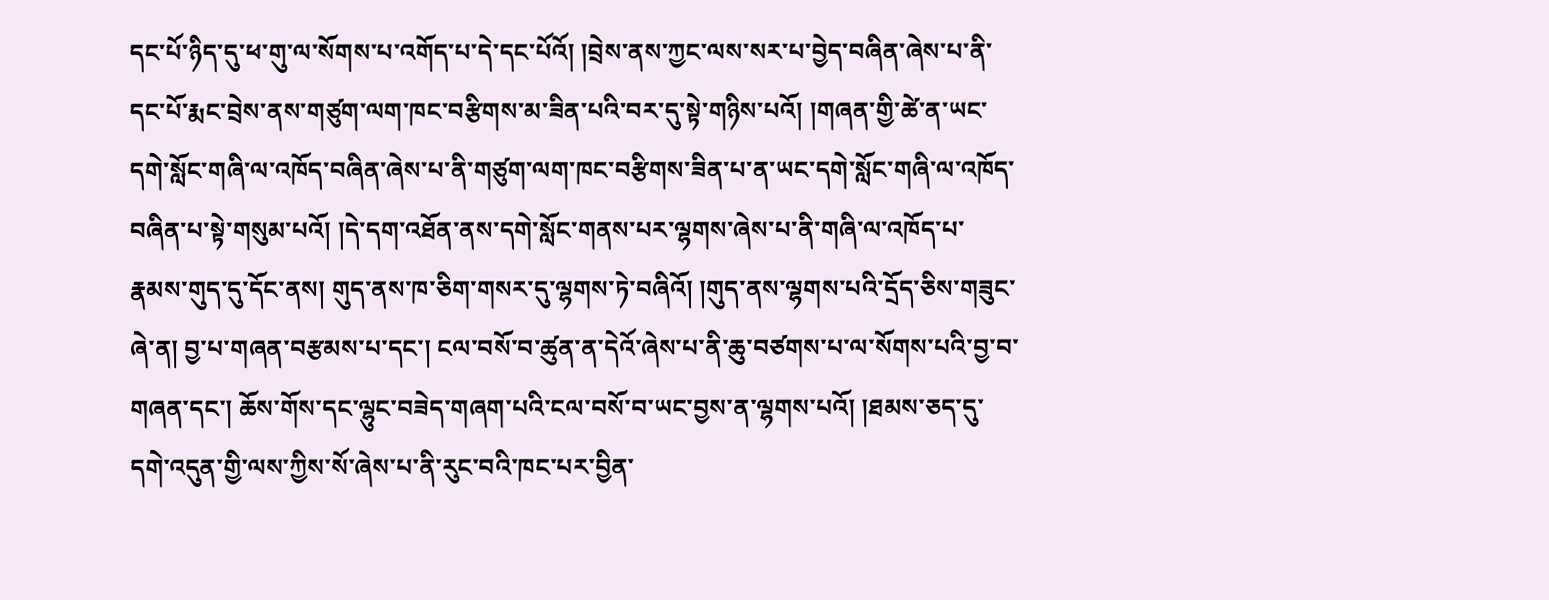དང་པོ་ཉིད་དུ་ཕ་གུ་ལ་སོགས་པ་འགོད་པ་དེ་དང་པོའོ། །བྲེས་ནས་ཀྱང་ལས་སར་པ་བྱེད་བཞིན་ཞེས་པ་ནི་དང་པོ་རྨང་བྲེས་ནས་གཙུག་ལག་ཁང་བརྩིགས་མ་ཟིན་པའི་བར་དུ་སྟེ་གཉིས་པའོ། །གཞན་གྱི་ཚེ་ན་ཡང་དགེ་སློང་གཞི་ལ་འཁོད་བཞིན་ཞེས་པ་ནི་གཙུག་ལག་ཁང་བརྩིགས་ཟིན་པ་ན་ཡང་དགེ་སློང་གཞི་ལ་འཁོད་བཞིན་པ་སྟེ་གསུམ་པའོ། །དེ་དག་འཐོན་ནས་དགེ་སློང་གནས་པར་ལྷགས་ཞེས་པ་ནི་གཞི་ལ་འཁོད་པ་རྣམས་གུད་དུ་དོང་ནས། གུད་ནས་ཁ་ཅིག་གསར་དུ་ལྷགས་ཏེ་བཞིའོ། །གུད་ནས་ལྷགས་པའི་དྲོད་ཅིས་གཟུང་ཞེ་ན། བྱ་པ་གཞན་བརྩམས་པ་དང་། ངལ་བསོ་བ་ཚུན་ན་དེའོ་ཞེས་པ་ནི་ཆུ་བཙགས་པ་ལ་སོགས་པའི་བྱ་བ་གཞན་དང་། ཆོས་གོས་དང་ལྷུང་བཟེད་གཞག་པའི་ངལ་བསོ་བ་ཡང་བྱས་ན་ལྷགས་པའོ། །ཐམས་ཅད་དུ་དགེ་འདུན་གྱི་ལས་ཀྱིས་སོ་ཞེས་པ་ནི་རུང་བའི་ཁང་པར་བྱིན་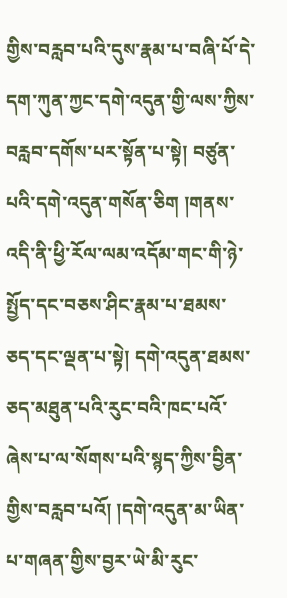གྱིས་བརླབ་པའི་དུས་རྣམ་པ་བཞི་པོ་དེ་དག་ཀུན་ཀྱང་དགེ་འདུན་གྱི་ལས་ཀྱིས་བརླབ་དགོས་པར་སྟོན་པ་སྟེ། བཙུན་པའི་དགེ་འདུན་གསོན་ཅིག །གནས་འདི་ནི་ཕྱི་རོལ་ལམ་འདོམ་གང་གི་ཉེ་སྤྱོད་དང་བཅས་ཤིང་རྣམ་པ་ཐམས་ཅད་དང་ལྡན་པ་སྟེ། དགེ་འདུན་ཐམས་ཅད་མཐུན་པའི་རུང་བའི་ཁང་པའོ་ཞེས་པ་ལ་སོགས་པའི་སྙད་ཀྱིས་བྱིན་གྱིས་བརླབ་པའོ། །དགེ་འདུན་མ་ཡིན་པ་གཞན་གྱིས་བྱར་ཡེ་མི་རུང་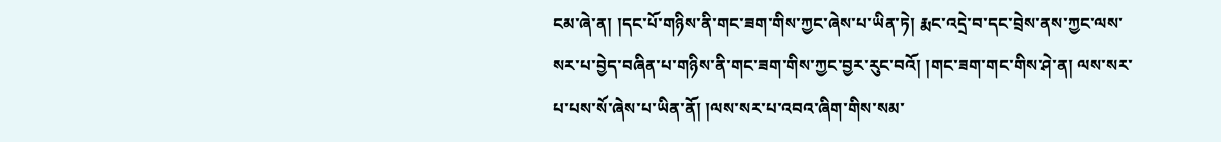ངམ་ཞེ་ན། །དང་པོ་གཉིས་ནི་གང་ཟག་གིས་ཀྱང་ཞེས་པ་ཡིན་ཏེ། རྨང་འདྲེ་བ་དང་བྲེས་ནས་ཀྱང་ལས་སར་པ་བྱེད་བཞིན་པ་གཉིས་ནི་གང་ཟག་གིས་ཀྱང་བྱར་རུང་བའོ། །གང་ཟག་གང་གིས་ཤེ་ན། ལས་སར་པ་པས་སོ་ཞེས་པ་ཡིན་ནོ། །ལས་སར་པ་འབའ་ཞིག་གིས་སམ་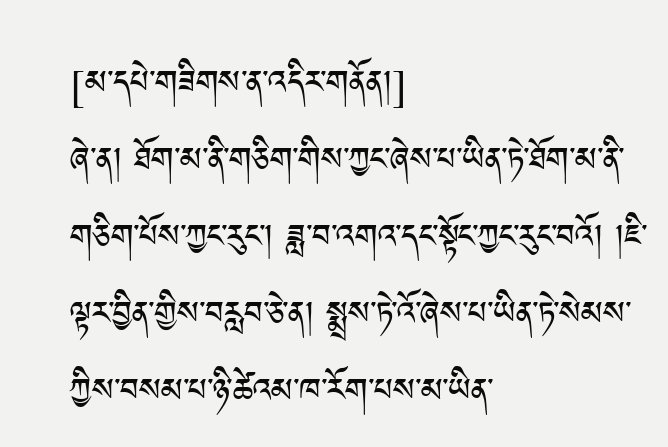[མ་དཔེ་གཟིགས་ན་འདིར་གནོན།]
ཞེ་ན། ཐོག་མ་ནི་གཅིག་གིས་ཀྱང་ཞེས་པ་ཡིན་ཏེ་ཐོག་མ་ནི་གཅིག་པོས་ཀྱང་རུང་། ཟླ་བ་འགའ་དང་སྟོང་ཀྱང་རུང་བའོ། །ཇི་ལྟར་བྱིན་གྱིས་བརླབ་ཅེ་ན། སྨྲས་ཏེ་འོ་ཞེས་པ་ཡིན་ཏེ་སེམས་ཀྱིས་བསམ་པ་ཉི་ཚེའམ་ཁ་རོག་པས་མ་ཡིན་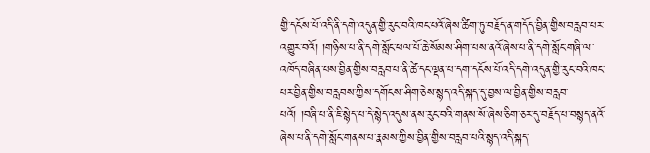གྱི་དངོས་པོ་འདི་ནི་དགེ་འདུན་གྱི་རུང་བའི་ཁང་པའོ་ཞེས་ཚིག་ཏུ་བརྗོད་ན་གདོད་བྱིན་གྱིས་བརླབ་པར་འགྱུར་བའོ། །གཉིས་པ་ནི་དགེ་སློང་ཕལ་པོ་ཆེ་སོམས་ཤིག་པས་ནའོ་ཞེས་པ་ནི་དགེ་སློང་གཞི་ལ་འཁོད་བཞིན་པས་བྱིན་གྱིས་བརླབ་པ་ནི་ཚེ་དང་ལྡན་པ་དག་དངོས་པོ་འདི་དགེ་འདུན་གྱི་རུང་བའི་ཁང་པར་བྱིན་གྱིས་བརླབས་ཀྱིས་དགོངས་ཤིག་ཅེས་སྙད་འདི་སྐད་དུ་བྱས་ལ་བྱིན་གྱིས་བརླབ་པའོ། །བཞི་པ་ནི་ཇི་སྙེད་པ་དེ་སྙེད་འདུས་ནས་རུང་བའི་གནས་སོ་ཞེས་ཅིག་ཅར་དུ་བརྗོད་པ་བསྙད་ནའོ་ཞེས་པ་ནི་དགེ་སློང་གནས་པ་རྣམས་ཀྱིས་བྱིན་གྱིས་བརླབ་པའི་སྙད་འདི་སྐད་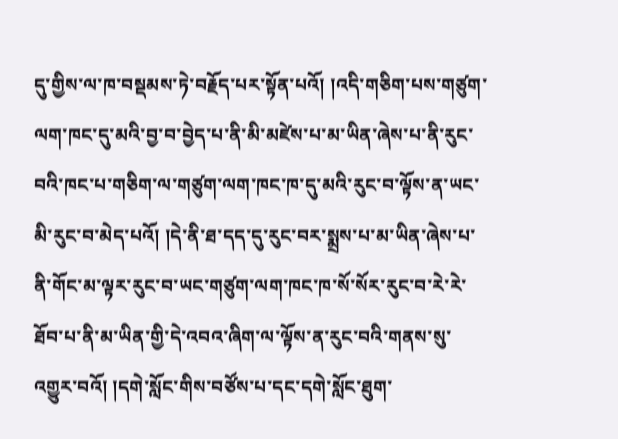དུ་གྱིས་ལ་ཁ་བསྡམས་ཏེ་བརྗོད་པར་སྟོན་པའོ། །འདི་གཅིག་པས་གཙུག་ལག་ཁང་དུ་མའི་བྱ་བ་བྱེད་པ་ནི་མི་མཛེས་པ་མ་ཡིན་ཞེས་པ་ནི་རུང་བའི་ཁང་པ་གཅིག་ལ་གཙུག་ལག་ཁང་ཁ་དུ་མའི་རུང་བ་ལྟོས་ན་ཡང་མི་རུང་བ་མེད་པའོ། །དེ་ནི་ཐ་དད་དུ་རུང་བར་སྨྲས་པ་མ་ཡིན་ཞེས་པ་ནི་གོང་མ་ལྟར་རུང་བ་ཡང་གཙུག་ལག་ཁང་ཁ་སོ་སོར་རུང་བ་རེ་རེ་ཐོབ་པ་ནི་མ་ཡིན་གྱི་དེ་འབའ་ཞིག་ལ་ལྟོས་ན་རུང་བའི་གནས་སུ་འགྱུར་བའོ། །དགེ་སློང་གིས་བཙོས་པ་དང་དགེ་སློང་ཐུག་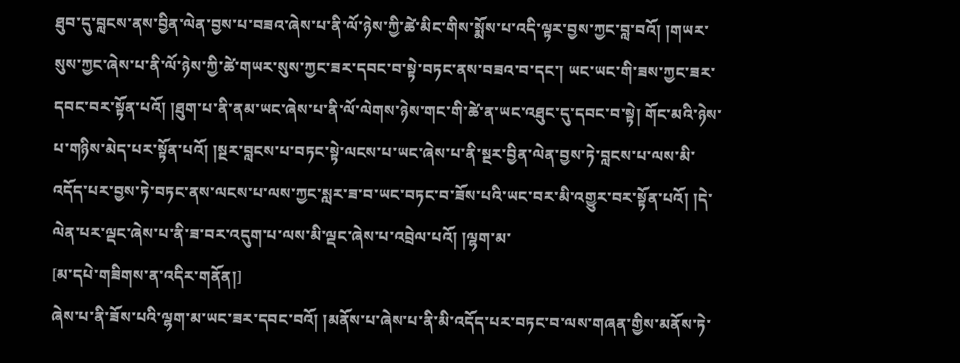ཐུབ་དུ་བླངས་ནས་བྱིན་ལེན་བྱས་པ་བཟའ་ཞེས་པ་ནི་ལོ་ཉེས་ཀྱི་ཚེ་མིང་གིས་སྨོས་པ་འདི་ལྟར་བྱས་ཀྱང་བླ་བའོ། །གཡར་སུས་ཀྱང་ཞེས་པ་ནི་ལོ་ཉེས་ཀྱི་ཚེ་གཡར་སུས་ཀྱང་ཟར་དབང་བ་སྟེ་བཏང་ནས་བཟའ་བ་དང་། ཡང་ཡང་གི་ཟས་ཀྱང་ཟར་དབང་བར་སྟོན་པའོ། །ཐུག་པ་ནི་ནམ་ཡང་ཞེས་པ་ནི་ལོ་ལེགས་ཉེས་གང་གི་ཚེ་ན་ཡང་འཐུང་དུ་དབང་བ་སྟེ། གོང་མའི་ཉེས་པ་གཉིས་མེད་པར་སྟོན་པའོ། །སྔར་བླངས་པ་བཏང་སྟེ་ལངས་པ་ཡང་ཞེས་པ་ནི་སྔར་བྱིན་ལེན་བྱས་ཏེ་བླངས་པ་ལས་མི་འདོད་པར་བྱས་ཏེ་བཏང་ནས་ལངས་པ་ལས་ཀྱང་སླར་ཟ་བ་ཡང་བཏང་བ་ཟོས་པའི་ཡང་བར་མི་འགྱུར་བར་སྟོན་པའོ། །དེ་ལེན་པར་ལྡང་ཞེས་པ་ནི་ཟ་བར་འདུག་པ་ལས་མི་ལྡང་ཞེས་པ་འབྲེལ་པའོ། །ལྷག་མ་
[མ་དཔེ་གཟིགས་ན་འདིར་གནོན།]
ཞེས་པ་ནི་ཟོས་པའི་ལྷག་མ་ཡང་ཟར་དབང་བའོ། །མནོས་པ་ཞེས་པ་ནི་མི་འདོད་པར་བཏང་བ་ལས་གཞན་གྱིས་མནོས་ཏེ་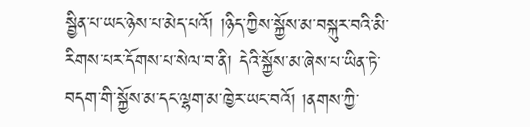སྦྱིན་པ་ཡང་ཉེས་པ་མེད་པའོ། །ཉིད་ཀྱིས་སྐྱོས་མ་བསྐུར་བའི་མི་རིགས་པར་དོགས་པ་སེལ་བ་ནི། དེའི་སྐྱོས་མ་ཞེས་པ་ཡིན་ཏེ་བདག་གི་སྐྱོས་མ་དང་ལྷག་མ་ཁྱེར་ཡང་བའོ། །ནགས་ཀྱི་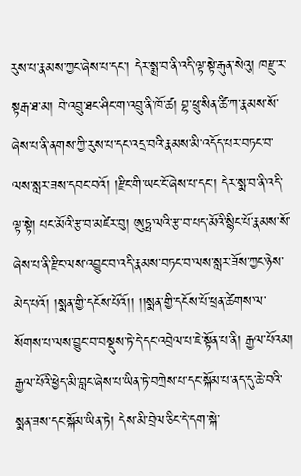རུས་པ་རྣམས་ཀྱང་ཞེས་པ་དང་། དེར་སྨྲ་བ་ནི་འདི་ལྟ་སྟེ་རྒུན་སེའུ། ཁརྫུ་ར་སྟརྒ་ཐ་མ། བེ་འབྲུ་ཐང་ཤིང་ག་འབྲུ་ནི་ཁོ་ཚ། བྷ་ཕྲུ་སིན་ཚི་ཀ་རྣམས་སོ་ཞེས་པ་ནི་ནགས་ཀྱི་རུས་པ་དང་འདྲ་བའི་རྣམས་མི་འདོད་པར་བཏང་བ་ལས་སླར་ཟས་དབང་བའོ། །རྫིང་གི་ཡང་ངོ་ཞེས་པ་དང་། དེར་སྨ་བ་ནི་འདི་ལྟ་སྟེ། པང་མོའི་རྩ་བ་མཛེར་བུ། ཨུཏྤ་ལའི་རྩ་བ་པད་མོའི་སྙིང་པོ་རྣམས་སོ་ཞེས་པ་ནི་རྫིང་ལས་འབྱུང་བ་འདི་རྣམས་བཏང་བ་ལས་སླར་ཟོས་ཀྱང་ཉེས་མེད་པའོ། །སྨན་གྱི་དངོས་པོའོ།། །།སྨན་གྱི་དངོས་པོ་ཕྲན་ཚེགས་ལ་སོགས་པ་ལས་བྱུང་བ་བསྡུས་ཏེ་དེ་དང་འབྲེལ་པ་ཇེ་སྟོན་པ་ནི། རྒྱལ་པོའམ། རྒྱལ་པོའི་ཕྱེད་མི་བླང་ཞེས་པ་ཡིན་ཏེ་བཀྲེས་པ་དང་སྐོམ་པ་ནད་དུ་ཆེ་བའི་སྨན་ཟས་དང་སྐོམ་ཡིན་ཏེ། དེས་མི་བྲེལ་ཅིང་དེ་དག་སྐེ་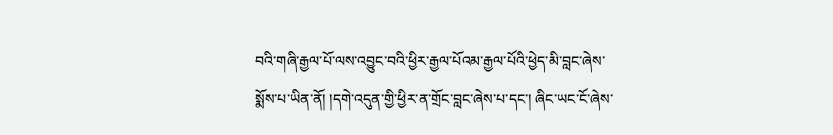བའི་གཞི་རྒྱལ་པོ་ལས་འབྱུང་བའི་ཕྱིར་རྒྱལ་པོའམ་རྒྱལ་པོའི་ཕྱེད་མི་བླང་ཞེས་སྨོས་པ་ཡིན་ནོ། །དགེ་འདུན་གྱི་ཕྱིར་ན་གྲོང་བླང་ཞེས་པ་དང་། ཞིང་ཡང་ངོ་ཞེས་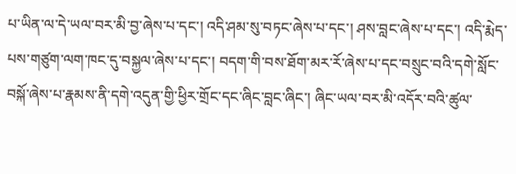པ་ཡིན་ལ་དེ་ཡལ་བར་མི་བྱ་ཞེས་པ་དང་། འདི་ཤམ་སུ་བཏང་ཞེས་པ་དང་། ཤས་བླང་ཞེས་པ་དང་། འདི་རྨེད་པས་གཙུག་ལག་ཁང་དུ་བསྐྱལ་ཞེས་པ་དང་། བདག་གི་བས་ཐོག་མར་རོ་ཞེས་པ་དང་བསྲུང་བའི་དགེ་སློང་བསྐོ་ཞེས་པ་རྣམས་ནི་དགེ་འདུན་གྱི་ཕྱིར་གྲོང་དང་ཞིང་བླང་ཞིང་། ཞིང་ཡལ་བར་མི་འདོར་བའི་ཚུལ་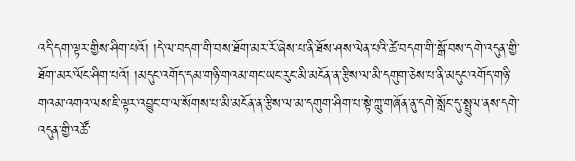འདི་དག་ལྟར་གྱིས་ཤིག་པའོ། །དེ་ལ་བདག་གི་བས་ཐོག་མར་རོ་ཞེས་པ་ནི་ཐོས་ཤས་ལེན་པའི་ཚེ་བདག་གི་སྒོ་བས་དགེ་འདུན་གྱི་ཐོག་མར་ལོང་ཤིག་པའོ། །མདུང་འགོད་དམ་གཉི་གའམ་གང་ཡང་རུང་མི་མངོན་ན་རྩིས་ལ་མི་དགུག་ཅེས་པ་ནི་མདུང་འགོད་གཉི་གའམ་འགའ་ལས་ཇི་ལྟར་འབྱུང་བ་ལ་སོགས་པ་མི་མངོན་ན་རྩིས་ལ་མ་དགུག་ཤིག་པ་སྟེ་ཀླུ་གཞོན་ནུ་དགེ་སློང་དུ་སྤྲུལ་ནས་དགེ་འདུན་གྱི་འཚོ་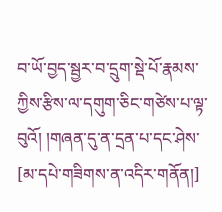བ་ཡོ་བྱད་སྦྱར་བ་དྲུག་སྡེ་པོ་རྣམས་ཀྱིས་རྩིས་ལ་དགུག་ཅིང་གཙེས་པ་ལྟ་བུའོ། །གཞན་དུ་ན་དྲན་པ་དང་ཤེས་
[མ་དཔེ་གཟིགས་ན་འདིར་གནོན།]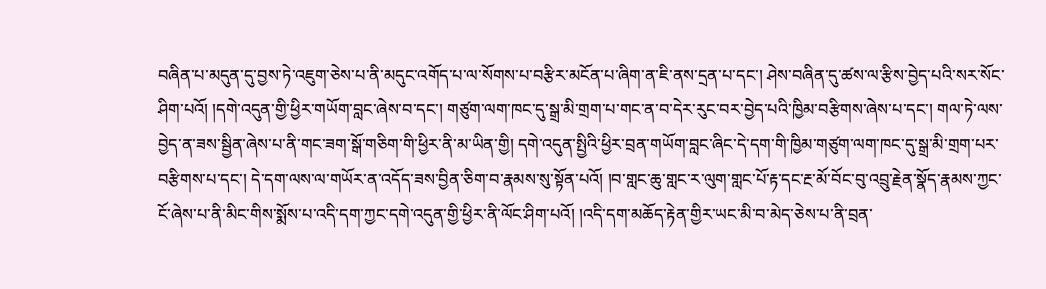བཞིན་པ་མདུན་དུ་བྱས་ཏེ་འཇུག་ཅེས་པ་ནི་མདུང་འགོད་པ་ལ་སོགས་པ་བརྩིར་མངོན་པ་ཞིག་ན་ཇི་ནས་དྲན་པ་དང་། ཤེས་བཞིན་དུ་ཚས་ལ་རྩིས་བྱེད་པའི་སར་སོང་ཤིག་པའོ། །དགེ་འདུན་གྱི་ཕྱིར་གཡོག་བླང་ཞེས་བ་དང་། གཙུག་ལག་ཁང་དུ་སྒྲ་མི་གྲག་པ་གང་ན་བ་དེར་རུང་བར་བྱེད་པའི་ཁྱིམ་བརྩིགས་ཞེས་པ་དང་། གལ་ཏེ་ལས་བྱེད་ན་ཟས་སྦྱིན་ཞེས་པ་ནི་གང་ཟག་སྒོ་གཅིག་གི་ཕྱིར་ནི་མ་ཡིན་གྱི། དགེ་འདུན་སྤྱིའི་ཕྱིར་བྲན་གཡོག་བླང་ཞིང་དེ་དག་གི་ཁྱིམ་གཙུག་ལག་ཁང་དུ་སྒྲ་མི་གྲག་པར་བརྩིགས་པ་དང་། དེ་དག་ལས་ལ་གཡོར་ན་འདོད་ཟས་བྱིན་ཅིག་བ་རྣམས་སུ་སྟོན་པའོ། །བ་གླང་ཆུ་གླང་ར་ལུག་གླང་པོ་རྟ་དང་རྔ་མོ་བོང་བུ་འབྲུ་རྗེན་སྣོད་རྣམས་ཀྱང་ངོ་ཞེས་པ་ནི་མིང་གིས་སྨོས་པ་འདི་དག་ཀྱང་དགེ་འདུན་གྱི་ཕྱིར་ནི་ལོང་ཤིག་པའོ། །འདི་དག་མཆོད་རྟེན་གྱིར་ཡང་མི་བ་མེད་ཅེས་པ་ནི་བྲན་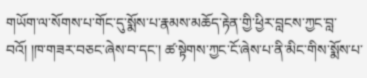གཡོག་ལ་སོགས་པ་གོང་དུ་སྨོས་པ་རྣམས་མཆོད་རྟེན་གྱི་ཕྱིར་བླངས་ཀྱང་བླ་བའོ། །ཁ་གཟར་བཅང་ཞེས་བ་དང་། ཚ་སྟེགས་ཀྱང་ངོ་ཞེས་པ་ནི་མིང་གིས་སྨོས་པ་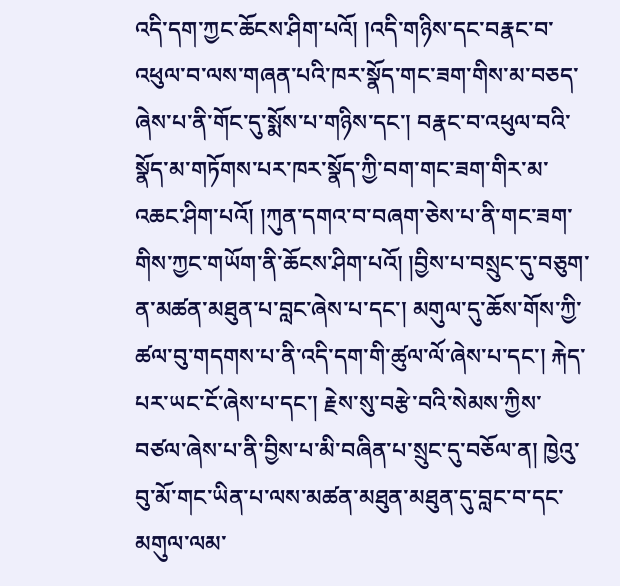འདི་དག་ཀྱང་ཆོངས་ཤིག་པའོ། །འདི་གཉིས་དང་བརྣང་བ་འཕུལ་བ་ལས་གཞན་པའི་ཁར་སྣོད་གང་ཟག་གིས་མ་བཅད་ཞེས་པ་ནི་གོང་དུ་སྨོས་པ་གཉིས་དང་། བརྣང་བ་འཕུལ་བའི་སྣོད་མ་གཏོགས་པར་ཁར་སྣོད་ཀྱི་བག་གང་ཟག་གིར་མ་འཆང་ཤིག་པའོ། །ཀུན་དགའ་བ་བཞག་ཅེས་པ་ནི་གང་ཟག་གིས་ཀྱང་གཡོག་ནི་ཆོངས་ཤིག་པའོ། །བྱིས་པ་བསྲུང་དུ་བཅུག་ན་མཚན་མཐུན་པ་བླང་ཞེས་པ་དང་། མགུལ་དུ་ཆོས་གོས་ཀྱི་ཚལ་བུ་གདགས་པ་ནི་འདི་དག་གི་ཚུལ་ལོ་ཞེས་པ་དང་། རྐེད་པར་ཡང་ངོ་ཞེས་པ་དང་། རྗེས་སུ་བརྩེ་བའི་སེམས་ཀྱིས་བཙལ་ཞེས་པ་ནི་བྱིས་པ་མི་བཞིན་པ་སྲུང་དུ་བཅོལ་ན། ཁྱེའུ་བུ་མོ་གང་ཡིན་པ་ལས་མཚན་མཐུན་མཐུན་དུ་བླང་བ་དང་མགུལ་ལམ་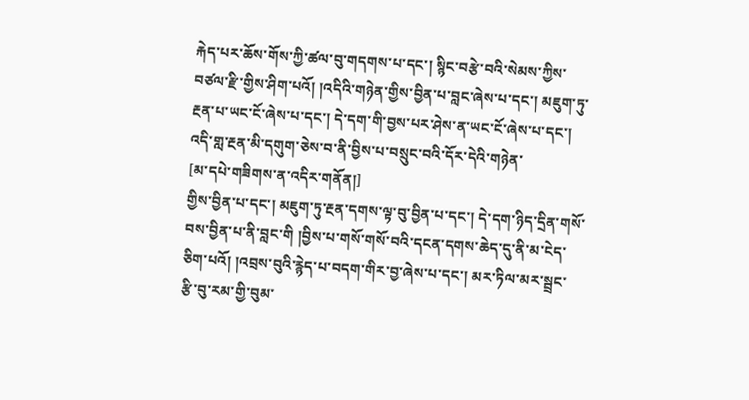རྐེད་པར་ཆོས་གོས་ཀྱི་ཚལ་བུ་གདགས་པ་དང་། སྙིང་བརྩེ་བའི་སེམས་ཀྱིས་བཙལ་རྫི་གྱིས་ཤིག་པའོ། །འདིའི་གཉེན་གྱིས་བྱིན་པ་བླང་ཞེས་པ་དང་། མཇུག་ཏུ་རྔན་པ་ཡང་ངོ་ཞེས་པ་དང་། དེ་དག་གི་བྱས་པར་ཤེས་ན་ཡང་ངོ་ཞེས་པ་དང་། འདི་གླ་རྔན་མི་དགུག་ཅེས་བ་ནི་བྱིས་པ་བསྲུང་བའི་དོར་དེའི་གཉེན་
[མ་དཔེ་གཟིགས་ན་འདིར་གནོན།]
གྱིས་བྱིན་པ་དང་། མཇུག་ཏུ་རྔན་དགས་ལྟ་བུ་བྱིན་པ་དང་། དེ་དག་ཉིད་དྲིན་གསོ་བས་བྱིན་པ་ནི་བླང་གི །བྱིས་པ་གསོ་གསོ་བའི་དངན་དགས་ཆེད་དུ་ནི་མ་ངེད་ཅིག་པའོ། །འབྲས་བུའི་རྙེད་པ་བདག་གིར་བྱ་ཞེས་པ་དང་། མར་ཏིལ་མར་སྦྲང་རྩི་བུ་རམ་གྱི་བུམ་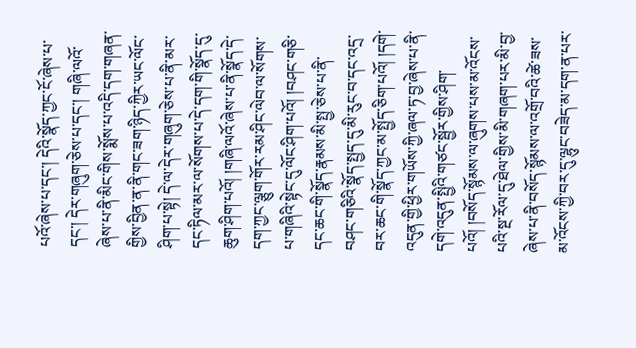པའོ་ཞེས་པ་དང་། དེའི་སྣོད་ཀྱང་ངོ་ཞེས་པ་དང་། དེར་གཞུག་ཅེས་པ་དང་། གཞི་ལའོ་ཞེས་པ་ནི་མིང་གིས་སྨོས་པ་འདི་དག་གཞན་གྱིས་བྱིན་ན་ནི་གང་ཟག་ཉིད་ཀྱིར་ཡང་ལོང་ཤིག་པ་སྟེ། དེ་ལ་དེར་གཞུག་ཅེས་པ་ནི་མར་དང་ཏིལ་མར་ལ་སོགས་པ་དེ་དག་གི་སྣོད་དུ་ཆུག་ཤིག་པའོ། །གཞི་ལའོ་ཞེས་པ་ནི་སྣོད་དེ་དག་ཀྱང་ལྕུག་གོར་རམ་ཤིང་ལེབ་ལ་སོགས་པ་གཞིའི་སྟེང་དུ་ལོང་ཤིག་པའོ། །བཤང་གཅི་དང་ཆང་གི་སྣོད་རྣམས་མི་སྤྱ་ཅེས་པ་ནི་བཤང་གཅིའི་སྣོད་སྤྱད་དུ་མི་རུང་བ་དང་འདྲ་བར་ཆང་གི་སྣོད་ཀྱང་མ་སྤྱོད་ཅིག་པའོ། །དགེ་འདུན་གྱི་ཕྱིར་གཡོས་ཀྱི་ཞལ་ཏ་བྱ་ཞེས་པ་ནི་དགེ་འདུན་སྤྱིའི་གཙང་སྦྱོར་གྱིས་ཤིག་པའོ། །བསོད་སྙོམས་ལ་ཞུགས་པས་མ་འོངས་པའི་སྔ་རོལ་དུ་ཐེལ་གྱིས་མི་གཞག་པར་མི་བྱ་ཞེས་པ་ནི་བསོད་སྙོམས་ལ་འགྲོ་བའི་ཚེ་ཟས་མ་འོངས་ཀྱི་བར་དུ་ལྷུང་བཟེད་མ་དག་ན་པར་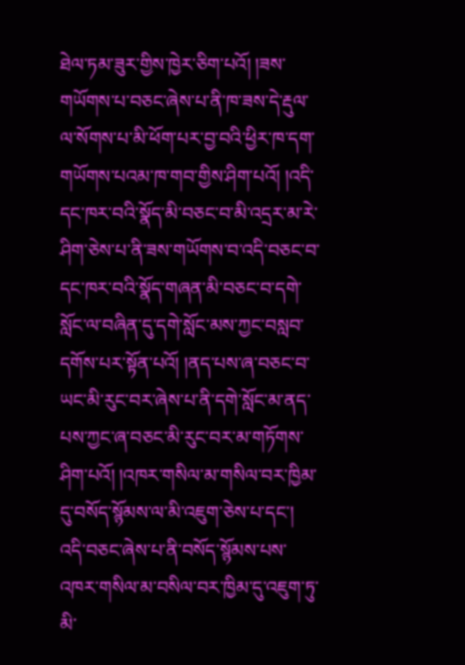ཐེལ་ཏམ་ཟུར་གྱིས་ཁྱེར་ཅིག་པའོ། །ཟས་གཡོགས་པ་བཅང་ཞེས་པ་ནི་ཁ་ཟས་དེ་རྡུལ་ལ་སོགས་པ་མི་ཕོག་པར་བྱ་བའི་ཕྱིར་ཁ་དག་གཡོགས་པའམ་ཁ་གབ་གྱིས་ཤིག་པའོ། །འདི་དང་ཁར་བའི་སྣོད་མི་བཅང་བ་མི་འདྲར་མ་རེ་ཤིག་ཅེས་པ་ནི་ཟས་གཡོགས་བ་འདི་བཅང་བ་དང་ཁར་བའི་སྣོད་གཞན་མི་བཅང་བ་དགེ་སློང་ལ་བཞིན་དུ་དགེ་སློང་མས་ཀྱང་བསླབ་དགོས་པར་སྟོན་པའོ། །ནད་པས་ཞ་བཅང་བ་ཡང་མི་རུང་བར་ཞེས་པ་ནི་དགེ་སློང་མ་ནད་པས་ཀྱང་ཞ་བཅང་མི་རུང་བར་མ་གཏོགས་ཤིག་པའོ། །འཁར་གསིལ་མ་གསིལ་བར་ཁྱིམ་དུ་བསོད་སྙོམས་ལ་མི་འཇུག་ཅེས་པ་དང་། འདི་བཅང་ཞེས་པ་ནི་བསོད་སྙོམས་པས་འཁར་གསིལ་མ་བསིལ་བར་ཁྱིམ་དུ་འཇུག་ཏུ་མི་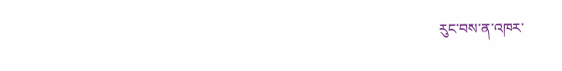རུང་བས་ན་འཁར་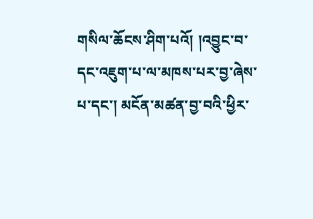གསིལ་ཆོངས་ཤིག་པའོ། །འབྱུང་བ་དང་འཇུག་པ་ལ་མཁས་པར་བྱ་ཞེས་པ་དང་། མངོན་མཚན་བྱ་བའི་ཕྱིར་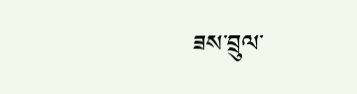ཟས་བྲུལ་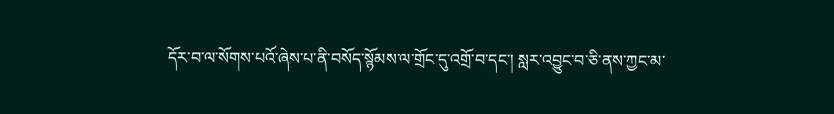དོར་བ་ལ་སོགས་པའོ་ཞེས་པ་ནི་བསོད་སྙོམས་ལ་གྲོང་དུ་འགྲོ་བ་དང་། སླར་འབྱུང་བ་ཅི་ནས་ཀྱང་མ་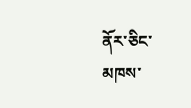ནོར་ཅིང་མཁས་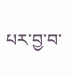པར་བྱ་བ་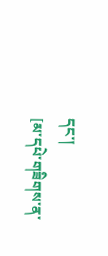དང་།
[མ་དཔེ་གཟིགས་ན་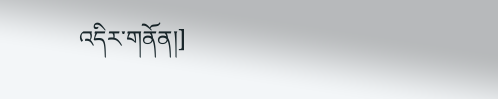འདིར་གནོན།]